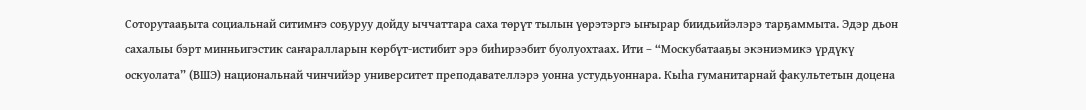Соторутааҕыта социальнай ситимҥэ соҕуруу дойду ыччаттара саха төрүт тылын үөрэтэргэ ыҥырар биидьийэлэрэ тарҕаммыта. Эдэр дьон сахалыы бэрт минньигэстик саҥаралларын көрбүт-истибит эрэ биһирээбит буолуохтаах. Ити – “Москубатааҕы экэниэмикэ үрдүкү оскуолата” (ВШЭ) национальнай чинчийэр университет преподавателлэрэ уонна устудьуоннара. Кыһа гуманитарнай факультетын доцена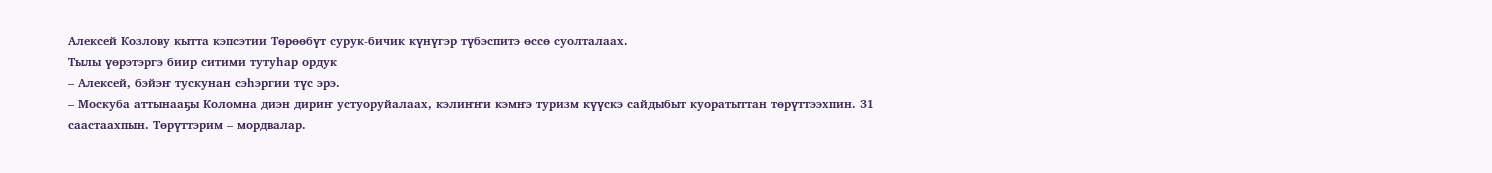Алексей Козлову кытта кэпсэтии Төрөөбүт сурук-бичик күнүгэр түбэспитэ өссө суолталаах.
Тылы үөрэтэргэ биир ситими тутуһар ордук
– Алексей, бэйэҥ тускунан сэһэргии түс эрэ.
– Москуба аттынааҕы Коломна диэн дириҥ устуоруйалаах, кэлиҥҥи кэмҥэ туризм күүскэ сайдыбыт куоратыттан төрүттээхпин. 31 саастаахпын. Төрүттэрим – мордвалар.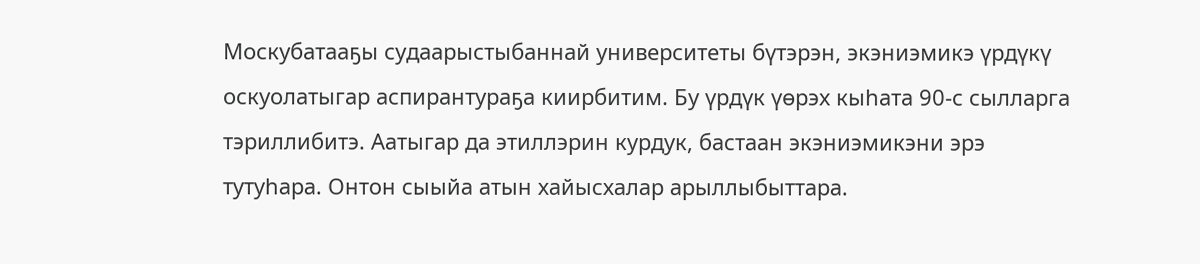Москубатааҕы судаарыстыбаннай университеты бүтэрэн, экэниэмикэ үрдүкү оскуолатыгар аспирантураҕа киирбитим. Бу үрдүк үөрэх кыһата 90-с сылларга тэриллибитэ. Аатыгар да этиллэрин курдук, бастаан экэниэмикэни эрэ тутуһара. Онтон сыыйа атын хайысхалар арыллыбыттара.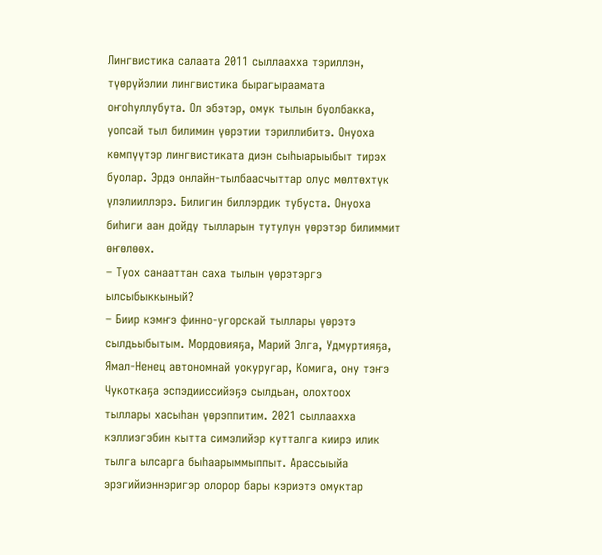Лингвистика салаата 2011 сыллаахха тэриллэн, түөрүйэлии лингвистика бырагыраамата оҥоһуллубута. Ол эбэтэр, омук тылын буолбакка, уопсай тыл билимин үөрэтии тэриллибитэ. Онуоха көмпүүтэр лингвистиката диэн сыһыарыыбыт тирэх буолар. Эрдэ онлайн-тылбаасчыттар олус мөлтөхтүк үлэлииллэрэ. Билигин биллэрдик тубуста. Онуоха биһиги аан дойду тылларын тутулун үөрэтэр билиммит өҥөлөөх.
– Туох санааттан саха тылын үөрэтэргэ ылсыбыккыный?
– Биир кэмҥэ финно-угорскай тыллары үөрэтэ сылдьыбытым. Мордовияҕа, Марий Элга, Удмуртияҕа, Ямал-Ненец автономнай уокуругар, Комига, ону тэҥэ Чукоткаҕа эспэдииссийэҕэ сылдьан, олохтоох тыллары хасыһан үөрэппитим. 2021 сыллаахха кэллиэгэбин кытта симэлийэр кутталга киирэ илик тылга ылсарга быһаарыммыппыт. Арассыыйа эрэгийиэннэригэр олорор бары кэриэтэ омуктар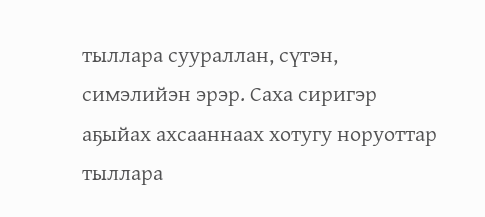тыллара суураллан, сүтэн, симэлийэн эрэр. Саха сиригэр аҕыйах ахсааннаах хотугу норуоттар тыллара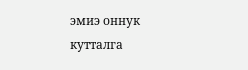эмиэ оннук кутталга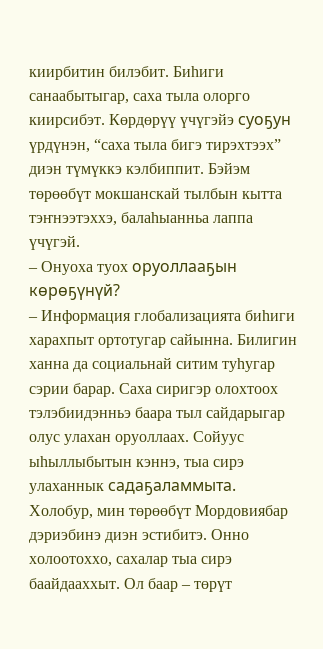киирбитин билэбит. Биһиги санаабытыгар, саха тыла олорго киирсибэт. Көрдөрүү үчүгэйэ суоҕун үрдүнэн, “саха тыла бигэ тирэхтээх” диэн түмүккэ кэлбиппит. Бэйэм төрөөбүт мокшанскай тылбын кытта тэҥнээтэххэ, балаһыанньа лаппа үчүгэй.
– Онуоха туох оруоллааҕын көрөҕүнүй?
– Информация глобализацията биһиги харахпыт ортотугар сайынна. Билигин ханна да социальнай ситим туһугар сэрии барар. Саха сиригэр олохтоох тэлэбиидэнньэ баара тыл сайдарыгар олус улахан оруоллаах. Сойуус ыһыллыбытын кэннэ, тыа сирэ улаханнык садаҕаламмыта. Холобур, мин төрөөбүт Мордовиябар дэриэбинэ диэн эстибитэ. Онно холоотоххо, сахалар тыа сирэ баайдааххыт. Ол баар – төрүт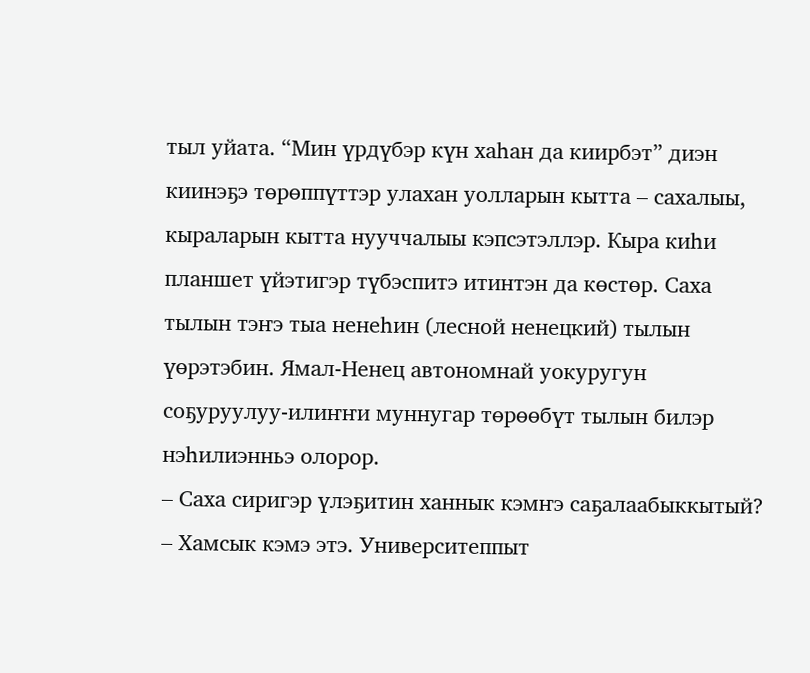тыл уйата. “Мин үрдүбэр күн хаһан да киирбэт” диэн киинэҕэ төрөппүттэр улахан уолларын кытта – сахалыы, кыраларын кытта нууччалыы кэпсэтэллэр. Кыра киһи планшет үйэтигэр түбэспитэ итинтэн да көстөр. Саха тылын тэҥэ тыа ненеһин (лесной ненецкий) тылын үөрэтэбин. Ямал-Ненец автономнай уокуругун соҕуруулуу-илиҥҥи муннугар төрөөбүт тылын билэр нэһилиэнньэ олорор.
– Саха сиригэр үлэҕитин ханнык кэмҥэ саҕалаабыккытый?
– Хамсык кэмэ этэ. Университеппыт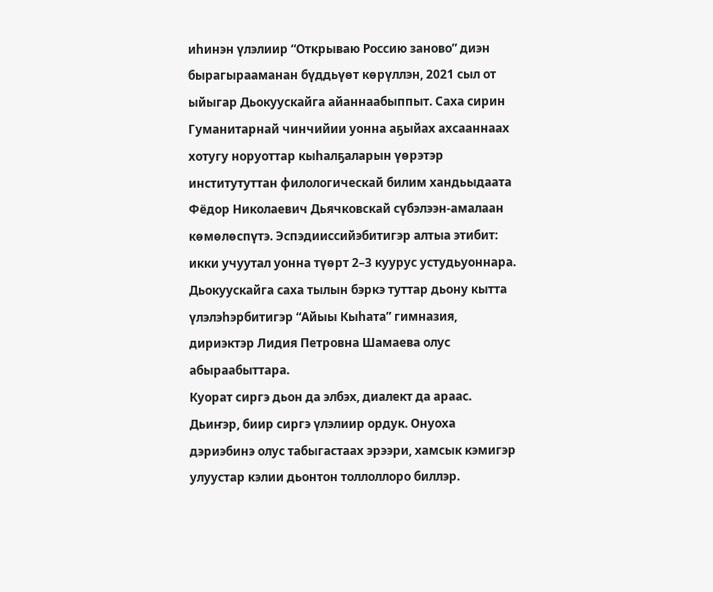иһинэн үлэлиир “Открываю Россию заново” диэн бырагырааманан бүддьүөт көрүллэн, 2021 сыл от ыйыгар Дьокуускайга айаннаабыппыт. Саха сирин Гуманитарнай чинчийии уонна аҕыйах ахсааннаах хотугу норуоттар кыһалҕаларын үөрэтэр институтуттан филологическай билим хандьыдаата Фёдор Николаевич Дьячковскай сүбэлээн-амалаан көмөлөспүтэ. Эспэдииссийэбитигэр алтыа этибит: икки учуутал уонна түөрт 2–3 куурус устудьуоннара. Дьокуускайга саха тылын бэркэ туттар дьону кытта үлэлэһэрбитигэр “Айыы Кыһата” гимназия, дириэктэр Лидия Петровна Шамаева олус абыраабыттара.
Куорат сиргэ дьон да элбэх, диалект да араас. Дьиҥэр, биир сиргэ үлэлиир ордук. Онуоха дэриэбинэ олус табыгастаах эрээри, хамсык кэмигэр улуустар кэлии дьонтон толлоллоро биллэр.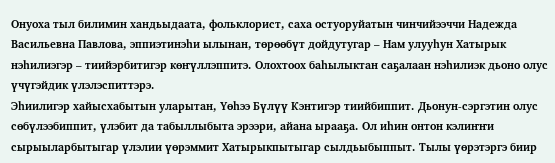Онуоха тыл билимин хандьыдаата, фольклорист, саха остуоруйатын чинчийээччи Надежда Васильевна Павлова, эппиэтинэһи ылынан, төрөөбүт дойдутугар – Нам улууһун Хатырык нэһилиэгэр – тиийэрбитигэр көҥүллэппитэ. Олохтоох баһылыктан саҕалаан нэһилиэк дьоно олус үчүгэйдик үлэлэспиттэрэ.
Эһиилигэр хайысхабытын уларытан, Үөһээ Бүлүү Кэнтигэр тиийбиппит. Дьонун-сэргэтин олус сөбүлээбиппит, үлэбит да табыллыбыта эрээри, айана ырааҕа. Ол иһин онтон кэлиҥҥи сырыыларбытыгар үлэлии үөрэммит Хатырыкпытыгар сылдьыбыппыт. Тылы үөрэтэргэ биир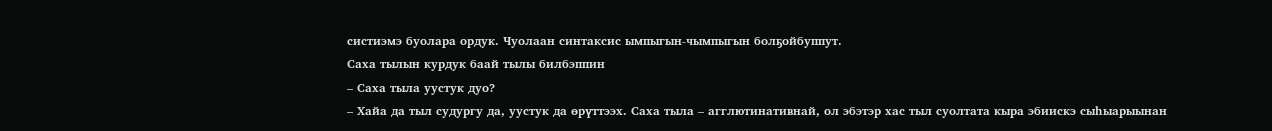систиэмэ буолара ордук. Чуолаан синтаксис ымпыгын-чымпыгын болҕойбуппут.
Саха тылын курдук баай тылы билбэппин
– Саха тыла уустук дуо?
– Хайа да тыл судургу да, уустук да өрүттээх. Саха тыла – агглютинативнай, ол эбэтэр хас тыл суолтата кыра эбиискэ сыһыарыынан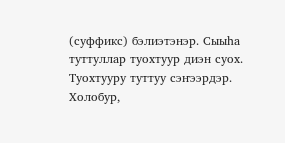(суффикс) бэлиэтэнэр. Сыыһа туттуллар туохтуур диэн суох. Туохтууру туттуу сэҥээрдэр. Холобур,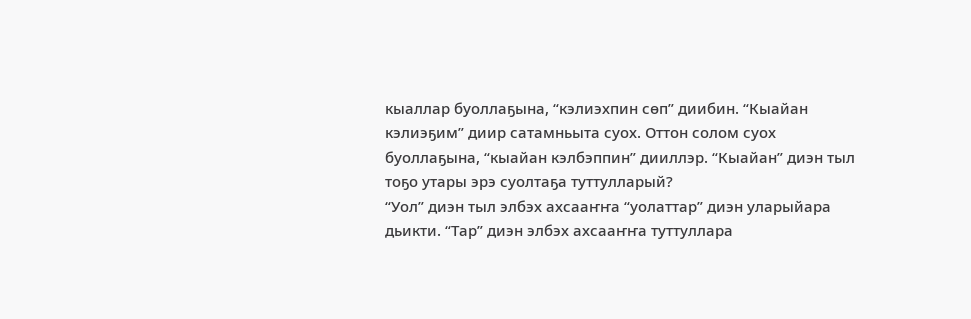кыаллар буоллаҕына, “кэлиэхпин сөп” диибин. “Кыайан кэлиэҕим” диир сатамньыта суох. Оттон солом суох буоллаҕына, “кыайан кэлбэппин” дииллэр. “Кыайан” диэн тыл тоҕо утары эрэ суолтаҕа туттулларый?
“Уол” диэн тыл элбэх ахсааҥҥа “уолаттар” диэн уларыйара дьикти. “Тар” диэн элбэх ахсааҥҥа туттуллара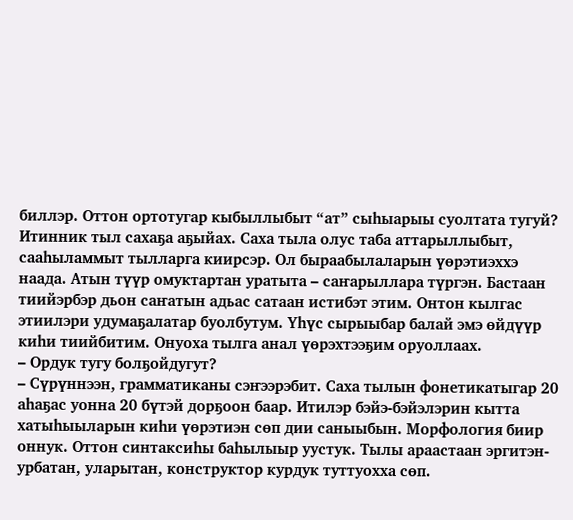биллэр. Оттон ортотугар кыбыллыбыт “ат” сыһыарыы суолтата тугуй? Итинник тыл сахаҕа аҕыйах. Саха тыла олус таба аттарыллыбыт, сааһыламмыт тылларга киирсэр. Ол быраабылаларын үөрэтиэххэ наада. Атын түүр омуктартан уратыта – саҥарыллара түргэн. Бастаан тиийэрбэр дьон саҥатын адьас сатаан истибэт этим. Онтон кылгас этиилэри удумаҕалатар буолбутум. Үһүс сырыыбар балай эмэ өйдүүр киһи тиийбитим. Онуоха тылга анал үөрэхтээҕим оруоллаах.
– Ордук тугу болҕойдугут?
– Сүрүннээн, грамматиканы сэҥээрэбит. Саха тылын фонетикатыгар 20 аһаҕас уонна 20 бүтэй дорҕоон баар. Итилэр бэйэ-бэйэлэрин кытта хатыһыыларын киһи үөрэтиэн сөп дии саныыбын. Морфология биир оннук. Оттон синтаксиһы баһылыыр уустук. Тылы араастаан эргитэн-урбатан, уларытан, конструктор курдук туттуохха сөп.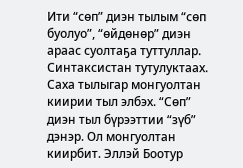Ити “сөп” диэн тылым “сөп буолуо”, “өйдөнөр” диэн араас суолтаҕа туттуллар. Синтаксистан тутулуктаах. Саха тылыгар монгуолтан киирии тыл элбэх. “Сөп” диэн тыл бүрээттии “зүб” дэнэр. Ол монгуолтан киирбит. Эллэй Боотур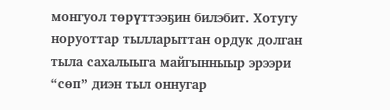монгуол төрүттээҕин билэбит. Хотугу норуоттар тылларыттан ордук долган тыла сахалыыга майгынныыр эрээри “сөп” диэн тыл оннугар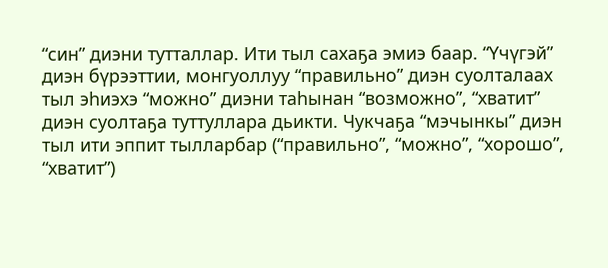“син” диэни тутталлар. Ити тыл сахаҕа эмиэ баар. “Үчүгэй” диэн бүрээттии, монгуоллуу “правильно” диэн суолталаах тыл эһиэхэ “можно” диэни таһынан “возможно”, “хватит” диэн суолтаҕа туттуллара дьикти. Чукчаҕа “мэчынкы” диэн тыл ити эппит тылларбар (“правильно”, “можно”, “хорошо”, “хватит”)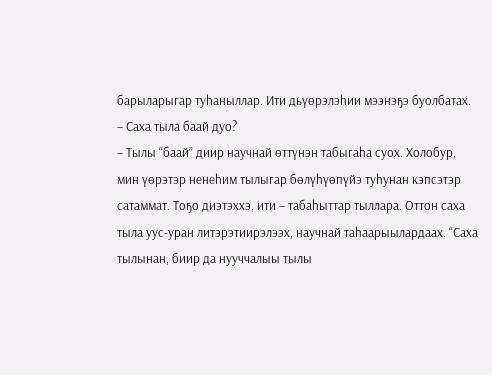барыларыгар туһаныллар. Ити дьүөрэлэһии мээнэҕэ буолбатах.
– Саха тыла баай дуо?
– Тылы “баай” диир научнай өттүнэн табыгаһа суох. Холобур, мин үөрэтэр ненеһим тылыгар бөлүһүөпүйэ туһунан кэпсэтэр сатаммат. Тоҕо диэтэххэ, ити – табаһыттар тыллара. Оттон саха тыла уус-уран литэрэтиирэлээх, научнай таһаарыылардаах. “Саха тылынан, биир да нууччалыы тылы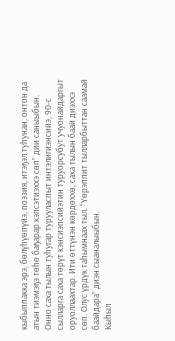кыбыппакка эрэ, бөлүһүөпүйэ, поэзия, итэҕэл туһунан, онтон да атын тиэмэҕэ төһө баҕарар кэпсэтиэххэ сөп” дии саныыбын. Онно саха тылын туһугар турууласпыт интэлигиэнсийэ, 90-с сылларга саха төрүт кэнсиэпсийэтин туруорсубут учуонайдаргыт оруоллаахтар. Ити өттүнэн көрдөххө, саха тылын баай диэххэ сөп. Олус үрдүк таһымнаах тыл. “Үөрэппит тылларбыттан саамай баайдара” диэн сыаналыыбын.
Кыһыл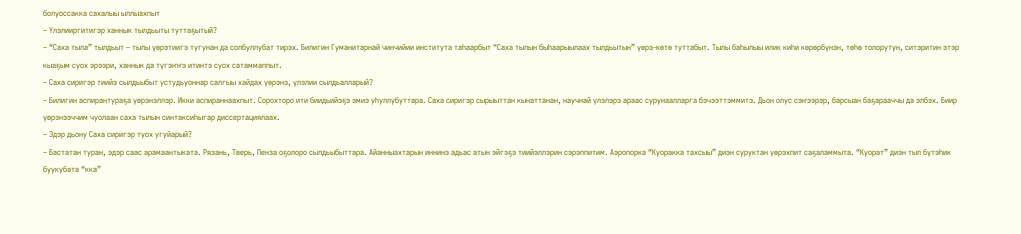болуоссакка сахалыы ыллыахпыт
– Үлэлииргитигэр ханнык тылдьыты туттаҕытый?
– “Саха тыла” тылдьыт – тылы үөрэтиигэ тугунан да солбуллубат тирэх. Билигин Гуманитарнай чинчийии института таһаарбыт “Саха тылын быһаарыылаах тылдьытын” үөрэ-көтө туттабыт. Тылы баһылыы илик киһи көрөрбүнэн, төһө толорутун, ситэритин этэр кыаҕым суох эрээри, ханнык да түгэҥҥэ итинтэ суох сатаммаппыт.
– Саха сиригэр тиийэ сылдьыбыт устудьуоннар салгыы хайдах үөрэнэ, үлэлии сылдьалларый?
– Билигин аспирантураҕа үөрэнэллэр. Икки аспираннаахпыт. Сорохторо ити биидьийэҕэ эмиэ уһуллубуттара. Саха сиригэр сырыыттан кынаттанан, научнай үлэлэрэ араас сурунаалларга бэчээттэммитэ. Дьон олус сэҥээрэр, барсыан баҕарааччы да элбэх. Биир үөрэнээччим чуолаан саха тылын синтаксиһыгар диссертациялаах.
– Эдэр дьону Саха сиригэр туох угуйарый?
– Бастатан туран, эдэр саас арамаантыката. Рязань, Тверь, Пенза оҕолоро сылдьыбыттара. Айанныахтарын иннинэ адьас атын эйгэҕэ тиийэллэрин сэрэппитим. Аэропорка “Куоракка тахсыы” диэн суруктан үөрэхпит саҕаламмыта. “Куорат” диэн тыл бүтэһик буукубата “кка”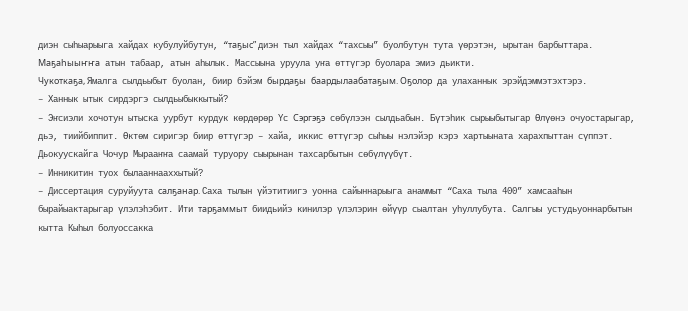диэн сыһыарыыга хайдах кубулуйбутун, “таҕыс” диэн тыл хайдах “тахсыы” буолбутун тута үөрэтэн, ырытан барбыттара. Маҕаһыыҥҥа атын табаар, атын аһылык. Массыына уруула уҥа өттүгэр буолара эмиэ дьикти.
Чукоткаҕа, Ямалга сылдьыбыт буолан, биир бэйэм бырдаҕы баардылаабатаҕым. Оҕолор да улаханнык эрэйдэммэтэхтэрэ.
– Ханнык ытык сирдэргэ сылдьыбыккытый?
– Эҥсиэли хочотун ытыска уурбут курдук көрдөрөр Үс Сэргэҕэ сөбүлээн сылдьабын. Бүтэһик сырыыбытыгар Өлүөнэ очуостарыгар, дьэ, тиийбиппит. Өктөм сиригэр биир өттүгэр – хайа, иккис өттүгэр сыһыы нэлэйэр кэрэ хартыыната харахпыттан сүппэт. Дьокуускайга Чочур Мырааҥҥа саамай туруору сыырынан тахсарбытын сөбүлүүбүт.
– Инникитин туох былааннааххытый?
– Диссертация суруйуута салҕанар. Саха тылын үйэтитиигэ уонна сайыннарыыга анаммыт “Саха тыла 400” хамсааһын бырайыактарыгар үлэлэһэбит. Ити тарҕаммыт биидьийэ кинилэр үлэлэрин өйүүр сыалтан уһуллубута. Салгыы устудьуоннарбытын кытта Кыһыл болуоссакка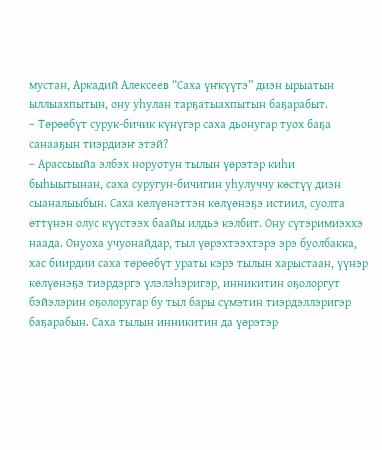мустан, Аркадий Алексеев “Саха үҥкүүтэ” диэн ырыатын ыллыахпытын, ону уһулан тарҕатыахпытын баҕарабыт.
– Төрөөбүт сурук-бичик күнүгэр саха дьонугар туох баҕа санааҕын тиэрдиэҥ этэй?
– Арассыыйа элбэх норуотун тылын үөрэтэр киһи быһыытынан, саха суругун-бичигин уһулуччу көстүү диэн сыаналыыбын. Саха көлүөнэттэн көлүөнэҕэ истиил, суолта өттүнэн олус күүстээх баайы илдьэ кэлбит. Ону сүтэримиэххэ наада. Онуоха учуонайдар, тыл үөрэхтээхтэрэ эрэ буолбакка, хас биирдии саха төрөөбүт ураты кэрэ тылын харыстаан, үүнэр көлүөнэҕэ тиэрдэргэ үлэлэһэригэр, инникитин оҕолоргут бэйэлэрин оҕолоругар бу тыл бары сүмэтин тиэрдэллэригэр баҕарабын. Саха тылын инникитин да үөрэтэр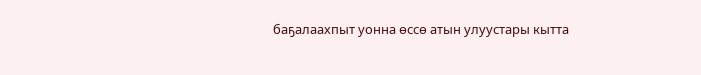баҕалаахпыт уонна өссө атын улуустары кытта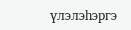үлэлэһэргэ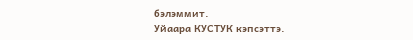бэлэммит.
Уйаара КУСТУК кэпсэттэ.